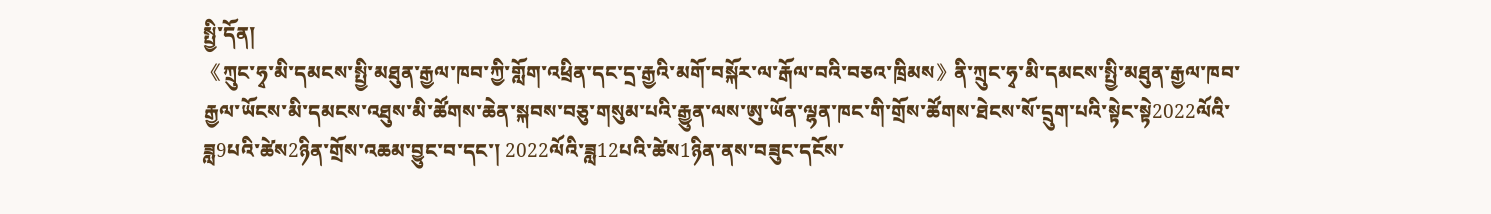སྤྱི་དོན།
《ཀྲུང་ཧྭ་མི་དམངས་སྤྱི་མཐུན་རྒྱལ་ཁབ་ཀྱི་གློག་འཕྲིན་དང་དྲ་རྒྱའི་མགོ་བསྐོར་ལ་རྒོལ་བའི་བཅའ་ཁྲིམས》ནི་ཀྲུང་ཧྭ་མི་དམངས་སྤྱི་མཐུན་རྒྱལ་ཁབ་རྒྱལ་ཡོངས་མི་དམངས་འཐུས་མི་ཚོགས་ཆེན་སྐབས་བཅུ་གསུམ་པའི་རྒྱུན་ལས་ཨུ་ཡོན་ལྷན་ཁང་གི་གྲོས་ཚོགས་ཐེངས་སོ་དྲུག་པའི་སྟེང་སྟེ2022ལོའི་ཟླ9པའི་ཚེས2ཉིན་གྲོས་འཆམ་བྱུང་བ་དང་། 2022ལོའི་ཟླ12པའི་ཚེས1ཉིན་ནས་བཟུང་དངོས་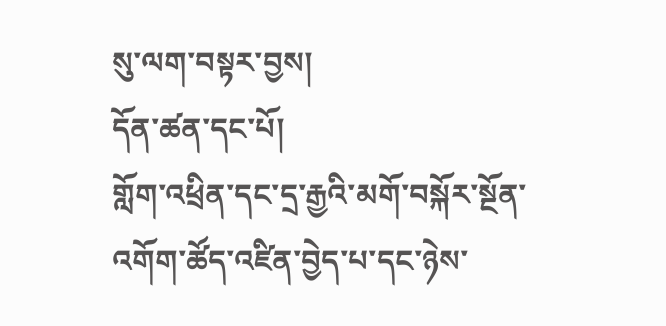སུ་ལག་བསྟར་བྱས།
དོན་ཚན་དང་པོ།
གློག་འཕྲིན་དང་དྲ་རྒྱའི་མགོ་བསྐོར་སྔོན་འགོག་ཚོད་འཛིན་བྱེད་པ་དང་ཉེས་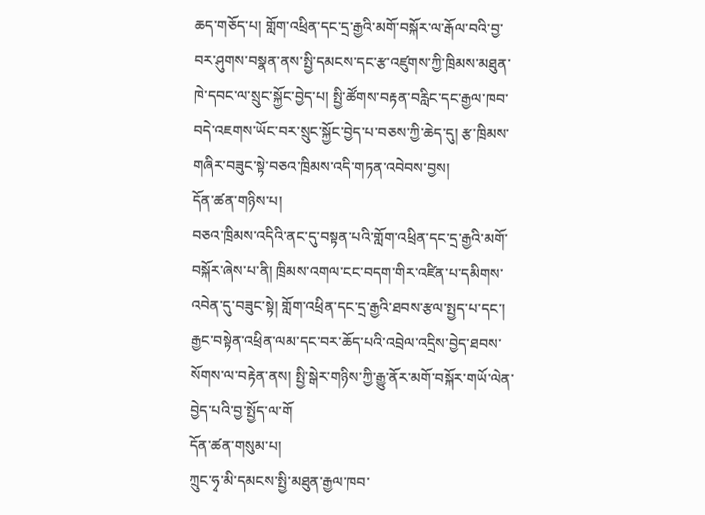ཆད་གཅོད་པ། གློག་འཕྲིན་དང་དྲ་རྒྱའི་མགོ་བསྐོར་ལ་རྒོལ་བའི་བྱ་བར་ཤུགས་བསྣན་ནས་སྤྱི་དམངས་དང་རྩ་འཛུགས་ཀྱི་ཁྲིམས་མཐུན་ཁེ་དབང་ལ་སྲུང་སྐྱོང་བྱེད་པ། སྤྱི་ཚོགས་བརྟན་བརླིང་དང་རྒྱལ་ཁབ་བདེ་འཇགས་ཡོང་བར་སྲུང་སྐྱོང་བྱེད་པ་བཅས་ཀྱི་ཆེད་དུ། རྩ་ཁྲིམས་གཞིར་བཟུང་སྟེ་བཅའ་ཁྲིམས་འདི་གཏན་འབེབས་བྱས།
དོན་ཚན་གཉིས་པ།
བཅའ་ཁྲིམས་འདིའི་ནང་དུ་བསྟན་པའི་གློག་འཕྲིན་དང་དྲ་རྒྱའི་མགོ་བསྐོར་ཞེས་པ་ནི། ཁྲིམས་འགལ་ངང་བདག་གིར་འཛིན་པ་དམིགས་འབེན་དུ་བཟུང་སྟེ། གློག་འཕྲིན་དང་དྲ་རྒྱའི་ཐབས་རྩལ་སྤྱད་པ་དང་། རྒྱང་བསྟེན་འཕྲིན་ལམ་དང་བར་ཆོད་པའི་འབྲེལ་འདྲིས་བྱེད་ཐབས་སོགས་ལ་བརྟེན་ནས། སྤྱི་སྒེར་གཉིས་ཀྱི་རྒྱུ་ནོར་མགོ་བསྐོར་གཡོ་ལེན་བྱེད་པའི་བྱ་སྤྱོད་ལ་གོ
དོན་ཚན་གསུམ་པ།
ཀྲུང་ཧྭ་མི་དམངས་སྤྱི་མཐུན་རྒྱལ་ཁབ་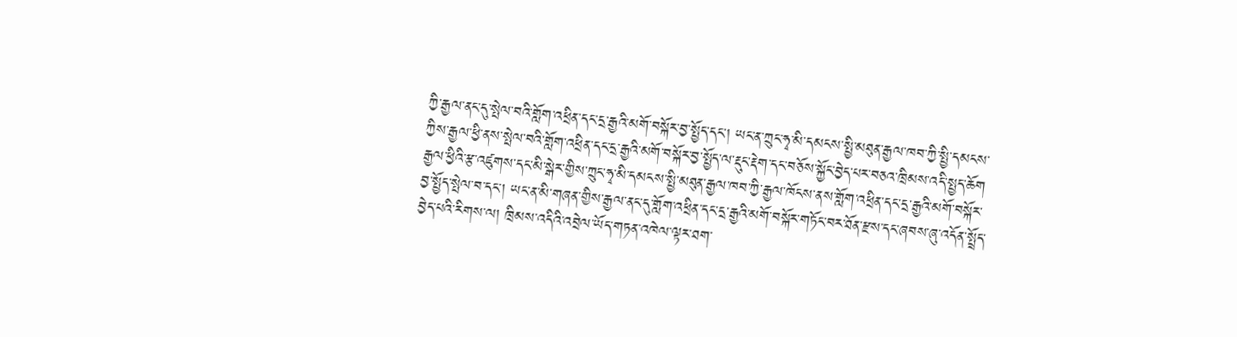ཀྱི་རྒྱལ་ནང་དུ་སྤེལ་བའི་གློག་འཕྲིན་དང་དྲ་རྒྱའི་མགོ་བསྐོར་བྱ་སྤྱོད་དང་། ཡང་ན་ཀྲུང་ཧྭ་མི་དམངས་སྤྱི་མཐུན་རྒྱལ་ཁབ་ཀྱི་སྤྱི་དམངས་ཀྱིས་རྒྱལ་ཕྱི་ནས་སྤེལ་བའི་གློག་འཕྲིན་དང་དྲ་རྒྱའི་མགོ་བསྐོར་བྱ་སྤྱོད་ལ་རྡུང་རྡེག་དང་བཅོས་སྐྱོང་བྱེད་པར་བཅའ་ཁྲིམས་འདི་སྤྱད་ཆོག
རྒྱལ་ཕྱིའི་རྩ་འཛུགས་དང་མི་སྒེར་གྱིས་ཀྲུང་ཧྭ་མི་དམངས་སྤྱི་མཐུན་རྒྱལ་ཁབ་ཀྱི་རྒྱལ་ཁོངས་ནས་གློག་འཕྲིན་དང་དྲ་རྒྱའི་མགོ་བསྐོར་བྱ་སྤྱོད་སྤེལ་བ་དང་། ཡང་ན་མི་གཞན་གྱིས་རྒྱལ་ནང་དུ་གློག་འཕྲིན་དང་དྲ་རྒྱའི་མགོ་བསྐོར་གཏོང་བར་ཐོན་རྫས་དང་ཞབས་ཞུ་འདོན་སྤྲོད་བྱེད་པའི་རིགས་ལ། ཁྲིམས་འདིའི་འབྲེལ་ཡོད་གཏན་འཁེལ་ལྟར་ཐག་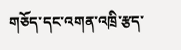གཅོད་དང་འགན་འཁྲི་རྩད་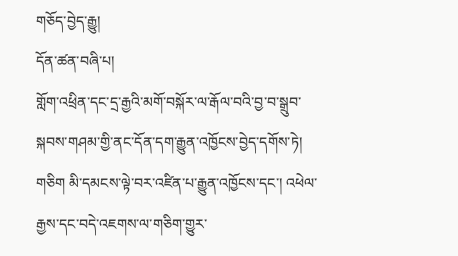གཅོད་བྱེད་རྒྱུ།
དོན་ཚན་བཞི་པ།
གློག་འཕྲིན་དང་དྲ་རྒྱའི་མགོ་བསྐོར་ལ་རྒོལ་བའི་བྱ་བ་སྒྲུབ་སྐབས་གཤམ་གྱི་ནང་དོན་དག་རྒྱུན་འཁྱོངས་བྱེད་དགོས་ཏེ།
གཅིག མི་དམངས་ལྟེ་བར་འཛིན་པ་རྒྱུན་འཁྱོངས་དང་། འཕེལ་རྒྱས་དང་བདེ་འཇགས་ལ་གཅིག་གྱུར་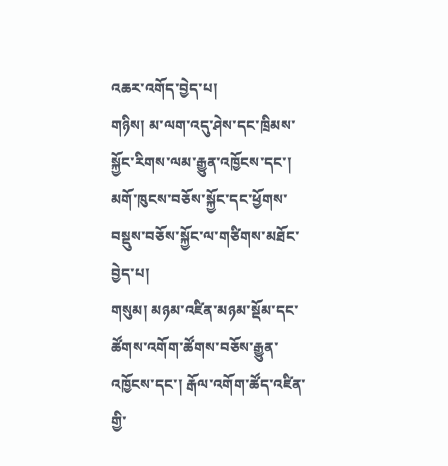འཆར་འགོད་བྱེད་པ།
གཉིས། མ་ལག་འདུ་ཤེས་དང་ཁྲིམས་སྐྱོང་རིགས་ལམ་རྒྱུན་འཁྱོངས་དང་། མགོ་ཁུངས་བཅོས་སྐྱོང་དང་ཕྱོགས་བསྡུས་བཅོས་སྐྱོང་ལ་གཙིགས་མཐོང་བྱེད་པ།
གསུམ། མཉམ་འཛིན་མཉམ་སྡོམ་དང་ཚོགས་འགོག་ཚོགས་བཅོས་རྒྱུན་འཁྱོངས་དང་། རྒོལ་འགོག་ཚོད་འཛིན་གྱི་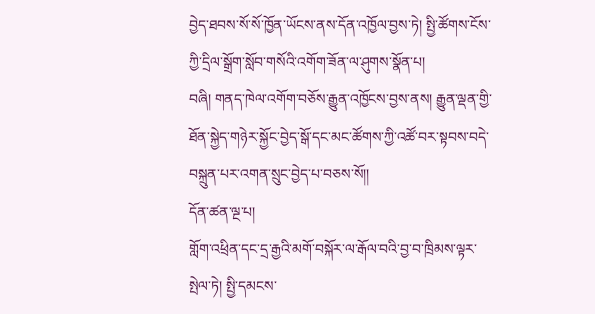བྱེད་ཐབས་སོ་སོ་ཁྱོན་ཡོངས་ནས་དོན་འཁྱོལ་བྱས་ཏེ། སྤྱི་ཚོགས་ངོས་ཀྱི་དྲིལ་སྒྲོག་སློབ་གསོའི་འགོག་ཟོན་ལ་ཤུགས་སྣོན་པ།
བཞི། གནད་ཁེལ་འགོག་བཅོས་རྒྱུན་འཁྱོངས་བྱས་ནས། རྒྱུན་ལྡན་གྱི་ཐོན་སྐྱེད་གཉེར་སྐྱོང་བྱེད་སྒོ་དང་མང་ཚོགས་ཀྱི་འཚོ་བར་སྟབས་བདེ་བསྐྲུན་པར་འགན་སྲུང་བྱེད་པ་བཅས་སོ།།
དོན་ཚན་ལྔ་པ།
གློག་འཕྲིན་དང་དྲ་རྒྱའི་མགོ་བསྐོར་ལ་རྒོལ་བའི་བྱ་བ་ཁྲིམས་ལྟར་སྤེལ་ཏེ། སྤྱི་དམངས་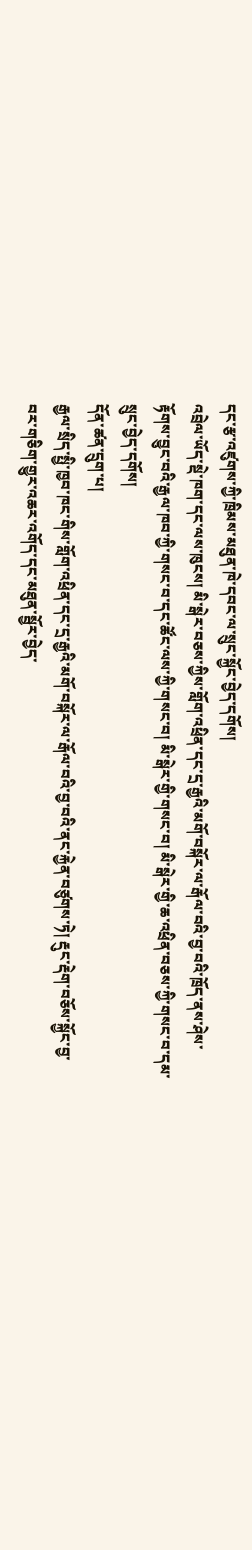དང་རྩ་འཛུགས་ཀྱི་ཁྲིམས་མཐུན་ཁེ་དབང་ལ་སྲུང་སྐྱོང་བྱེད་དགོས།
འབྲེལ་ཡོད་སྡེ་ཁག་དང་ལས་ཁུངས། མི་སྒེར་བཅས་ཀྱིས་གློག་འཕྲིན་དང་དྲ་རྒྱའི་མགོ་བསྐོར་ལ་རྒོལ་བའི་བྱ་བའི་ཁྲོད་ནས་ཤེས་རྟོགས་བྱུང་བའི་རྒྱལ་ཁབ་ཀྱི་གསང་བ་དང་ཚོང་ལས་ཀྱི་གསང་བ། མི་སྒེར་གྱི་གསང་བ། མི་སྒེར་གྱི་ཆ་འཕྲིན་བཅས་ཀྱི་གསང་བ་དམ་སྲུང་བྱེད་དགོས།
དོན་ཚན་དྲུག་པ།
རྒྱལ་སྲིད་སྤྱི་ཁྱབ་ཁང་གིས་གློག་འཕྲིན་དང་དྲ་རྒྱའི་མགོ་བསྐོར་ལ་རྒོལ་བའི་བྱ་བའི་ནང་རྐྱེན་བཙུགས་ཏེ། རྡུང་རྡེག་བཅོས་སྐྱོང་བྱ་བར་གཅིག་གྱུར་འཆར་འགོད་དང་མཐུན་སྦྱོར་བྱེད་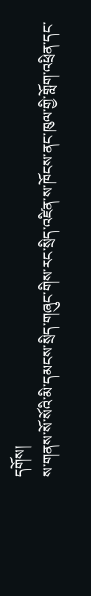དགོས།
ས་གནས་སོ་སོའི་མི་དམངས་སྲིད་གཞུང་གིས་རང་སྲིད་འཛིན་ས་ཁོངས་ནང་ཁུལ་གྱི་གློག་འཕྲིན་དང་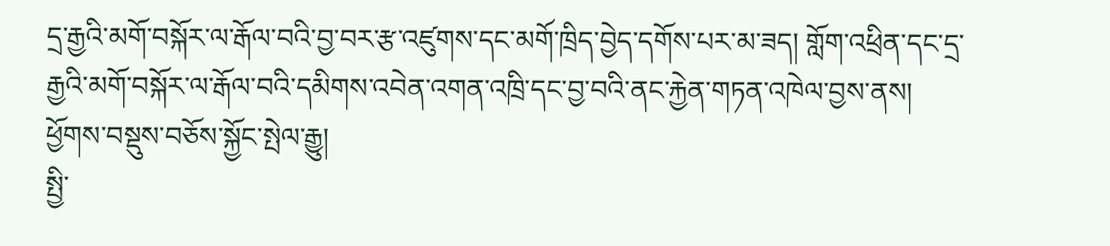དྲ་རྒྱའི་མགོ་བསྐོར་ལ་རྒོལ་བའི་བྱ་བར་རྩ་འཛུགས་དང་མགོ་ཁྲིད་བྱེད་དགོས་པར་མ་ཟད། གློག་འཕྲིན་དང་དྲ་རྒྱའི་མགོ་བསྐོར་ལ་རྒོལ་བའི་དམིགས་འབེན་འགན་འཁྲི་དང་བྱ་བའི་ནང་རྐྱེན་གཏན་འཁེལ་བྱས་ནས། ཕྱོགས་བསྡུས་བཅོས་སྐྱོང་སྤེལ་རྒྱུ།
སྤྱི་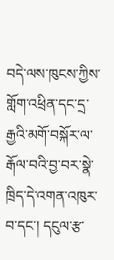བདེ་ལས་ཁུངས་ཀྱིས་གློག་འཕྲིན་དང་དྲ་རྒྱའི་མགོ་བསྐོར་ལ་རྒོལ་བའི་བྱ་བར་སྣེ་ཁྲིད་དེ་འགན་འཁུར་བ་དང་། དངུལ་རྩ་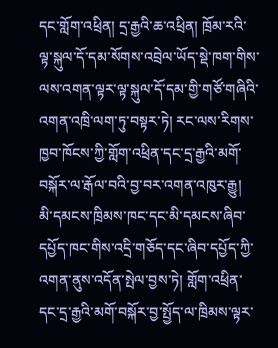དང་གློག་འཕྲིན། དྲ་རྒྱའི་ཆ་འཕྲིན། ཁྲོམ་རའི་ལྟ་སྐུལ་དོ་དམ་སོགས་འབྲེལ་ཡོད་སྡེ་ཁག་གིས་ལས་འགན་ལྟར་ལྟ་སྐུལ་དོ་དམ་གྱི་གཙོ་གཞིའི་འགན་འཁྲི་ལག་ཏུ་བསྟར་ཏེ། རང་ལས་རིགས་ཁྱབ་ཁོངས་ཀྱི་གློག་འཕྲིན་དང་དྲ་རྒྱའི་མགོ་བསྐོར་ལ་རྒོལ་བའི་བྱ་བར་འགན་འཁུར་རྒྱུ།
མི་དམངས་ཁྲིམས་ཁང་དང་མི་དམངས་ཞིབ་དཔྱོད་ཁང་གིས་འདྲི་གཅོད་དང་ཞིབ་དཔྱོད་ཀྱི་འགན་ནུས་འདོན་སྤེལ་བྱས་ཏེ། གློག་འཕྲིན་དང་དྲ་རྒྱའི་མགོ་བསྐོར་བྱ་སྤྱོད་ལ་ཁྲིམས་ལྟར་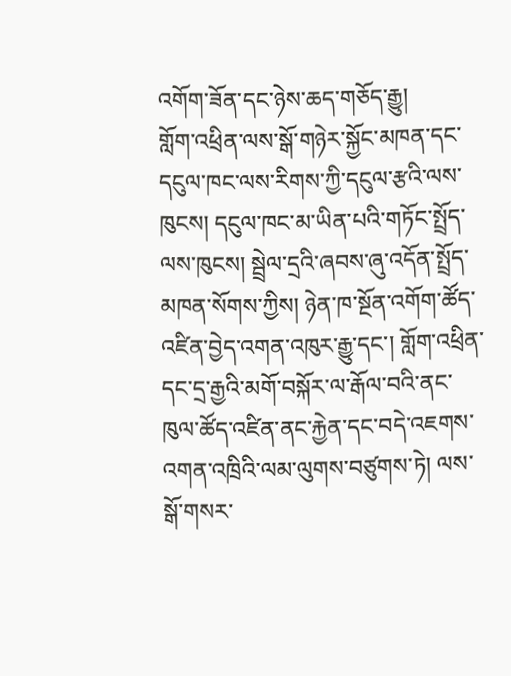འགོག་ཟོན་དང་ཉེས་ཆད་གཅོད་རྒྱུ།
གློག་འཕྲིན་ལས་སྒོ་གཉེར་སྐྱོང་མཁན་དང་དངུལ་ཁང་ལས་རིགས་ཀྱི་དངུལ་རྩའི་ལས་ཁུངས། དངུལ་ཁང་མ་ཡིན་པའི་གཏོང་སྤྲོད་ལས་ཁུངས། སྦྲེལ་དྲའི་ཞབས་ཞུ་འདོན་སྤྲོད་མཁན་སོགས་ཀྱིས། ཉེན་ཁ་སྔོན་འགོག་ཚོད་འཛིན་བྱེད་འགན་འཁུར་རྒྱུ་དང་། གློག་འཕྲིན་དང་དྲ་རྒྱའི་མགོ་བསྐོར་ལ་རྒོལ་བའི་ནང་ཁུལ་ཚོད་འཛིན་ནང་རྐྱེན་དང་བདེ་འཇགས་འགན་འཁྲིའི་ལམ་ལུགས་བཙུགས་ཏེ། ལས་སྒོ་གསར་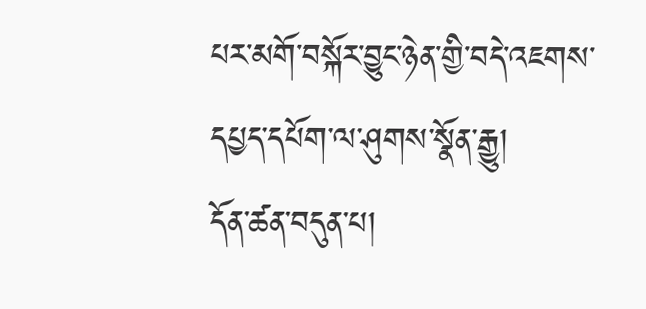པར་མགོ་བསྐོར་བྱུང་ཉེན་གྱི་བདེ་འཇགས་དཔྱད་དཔོག་ལ་ཤུགས་སྣོན་རྒྱུ།
དོན་ཚན་བདུན་པ།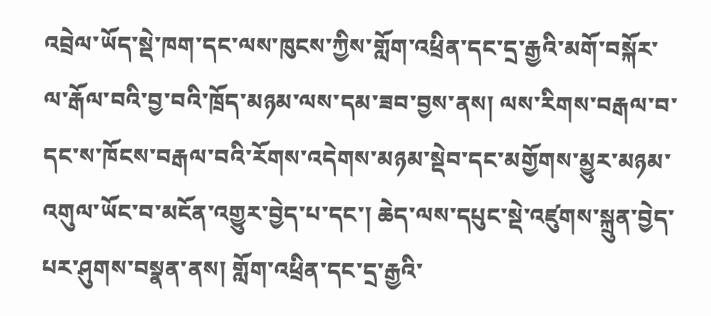འབྲེལ་ཡོད་སྡེ་ཁག་དང་ལས་ཁུངས་ཀྱིས་གློག་འཕྲིན་དང་དྲ་རྒྱའི་མགོ་བསྐོར་ལ་རྒོལ་བའི་བྱ་བའི་ཁྲོད་མཉམ་ལས་དམ་ཟབ་བྱས་ནས། ལས་རིགས་བརྒལ་བ་དང་ས་ཁོངས་བརྒལ་བའི་རོགས་འདེགས་མཉམ་སྡེབ་དང་མགྱོགས་མྱུར་མཉམ་འགུལ་ཡོང་བ་མངོན་འགྱུར་བྱེད་པ་དང་། ཆེད་ལས་དཔུང་སྡེ་འཛུགས་སྐྲུན་བྱེད་པར་ཤུགས་བསྣན་ནས། གློག་འཕྲིན་དང་དྲ་རྒྱའི་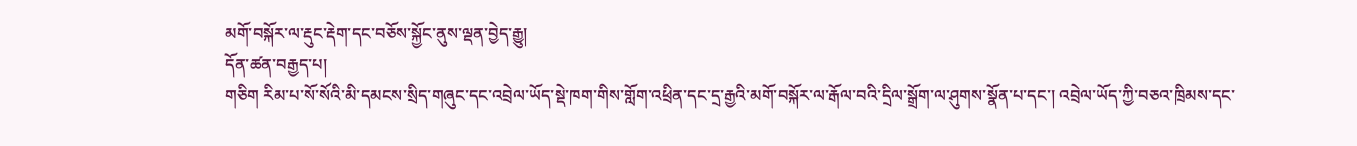མགོ་བསྐོར་ལ་རྡུང་རྡེག་དང་བཅོས་སྐྱོང་ནུས་ལྡན་བྱེད་རྒྱུ།
དོན་ཚན་བརྒྱད་པ།
གཅིག རིམ་པ་སོ་སོའི་མི་དམངས་སྲིད་གཞུང་དང་འབྲེལ་ཡོད་སྡེ་ཁག་གིས་གློག་འཕྲིན་དང་དྲ་རྒྱའི་མགོ་བསྐོར་ལ་རྒོལ་བའི་དྲིལ་སྒྲོག་ལ་ཤུགས་སྣོན་པ་དང་། འབྲེལ་ཡོད་ཀྱི་བཅའ་ཁྲིམས་དང་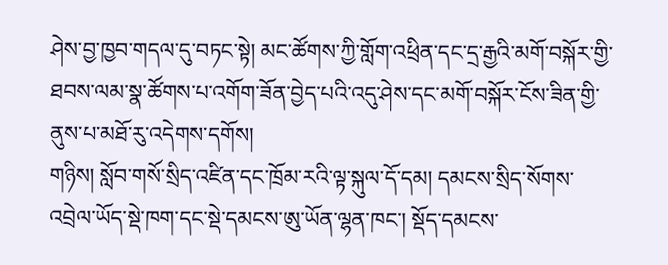ཤེས་བྱ་ཁྱབ་གདལ་དུ་བཏང་སྟེ། མང་ཚོགས་ཀྱི་གློག་འཕྲིན་དང་དྲ་རྒྱའི་མགོ་བསྐོར་གྱི་ཐབས་ལམ་སྣ་ཚོགས་པ་འགོག་ཟོན་བྱེད་པའི་འདུ་ཤེས་དང་མགོ་བསྐོར་ངོས་ཟིན་གྱི་ནུས་པ་མཐོ་རུ་འདེགས་དགོས།
གཉིས། སློབ་གསོ་སྲིད་འཛིན་དང་ཁྲོམ་རའི་ལྟ་སྐུལ་དོ་དམ། དམངས་སྲིད་སོགས་འབྲེལ་ཡོད་སྡེ་ཁག་དང་སྡེ་དམངས་ཨུ་ཡོན་ལྷན་ཁང་། སྡོད་དམངས་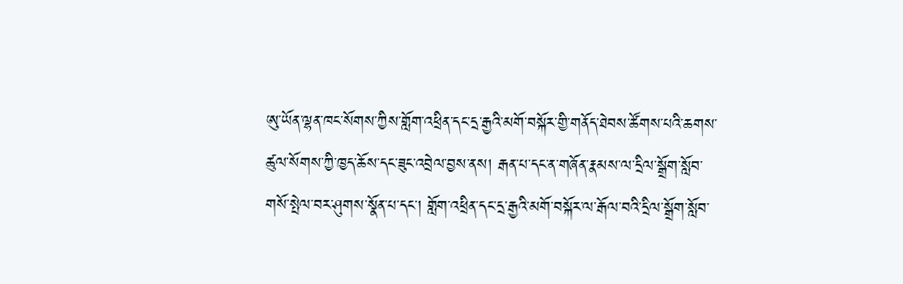ཨུ་ཡོན་ལྷན་ཁང་སོགས་ཀྱིས་གློག་འཕྲིན་དང་དྲ་རྒྱའི་མགོ་བསྐོར་གྱི་གནོད་ཐེབས་ཚོགས་པའི་ཆགས་ཚུལ་སོགས་ཀྱི་ཁྱད་ཆོས་དང་ཟུང་འབྲེལ་བྱས་ནས། རྒན་པ་དང་ན་གཞོན་རྣམས་ལ་དྲིལ་སྒྲོག་སློབ་གསོ་སྤེལ་བར་ཤུགས་སྣོན་པ་དང་། གློག་འཕྲིན་དང་དྲ་རྒྱའི་མགོ་བསྐོར་ལ་རྒོལ་བའི་དྲིལ་སྒྲོག་སློབ་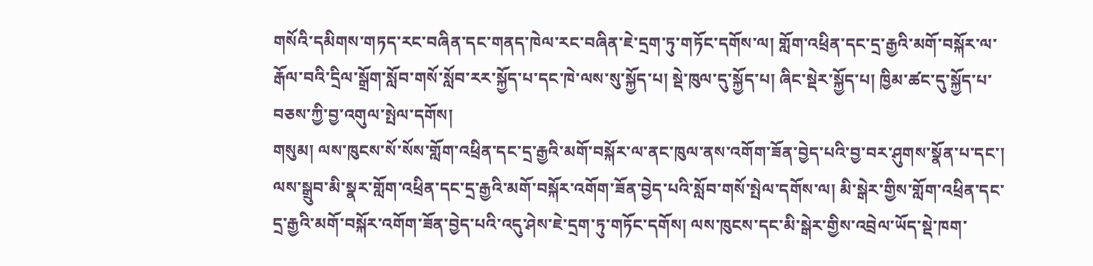གསོའི་དམིགས་གཏད་རང་བཞིན་དང་གནད་ཁེལ་རང་བཞིན་ཇེ་དྲག་ཏུ་གཏོང་དགོས་ལ། གློག་འཕྲིན་དང་དྲ་རྒྱའི་མགོ་བསྐོར་ལ་རྒོལ་བའི་དྲིལ་སྒྲོག་སློབ་གསོ་སློབ་རར་སྐྱོད་པ་དང་ཁེ་ལས་སུ་སྐྱོད་པ། སྡེ་ཁུལ་དུ་སྐྱོད་པ། ཞིང་སྡེར་སྐྱོད་པ། ཁྱིམ་ཚང་དུ་སྐྱོད་པ་བཅས་ཀྱི་བྱ་འགུལ་སྤེལ་དགོས།
གསུམ། ལས་ཁུངས་སོ་སོས་གློག་འཕྲིན་དང་དྲ་རྒྱའི་མགོ་བསྐོར་ལ་ནང་ཁུལ་ནས་འགོག་ཟོན་བྱེད་པའི་བྱ་བར་ཤུགས་སྣོན་པ་དང་། ལས་སྒྲུབ་མི་སྣར་གློག་འཕྲིན་དང་དྲ་རྒྱའི་མགོ་བསྐོར་འགོག་ཟོན་བྱེད་པའི་སློབ་གསོ་སྤེལ་དགོས་ལ། མི་སྒེར་གྱིས་གློག་འཕྲིན་དང་དྲ་རྒྱའི་མགོ་བསྐོར་འགོག་ཟོན་བྱེད་པའི་འདུ་ཤེས་ཇེ་དྲག་ཏུ་གཏོང་དགོས། ལས་ཁུངས་དང་མི་སྒེར་གྱིས་འབྲེལ་ཡོད་སྡེ་ཁག་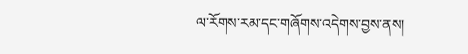ལ་རོགས་རམ་དང་གཞོགས་འདེགས་བྱས་ནས།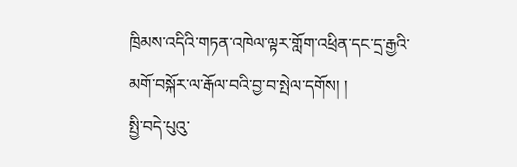ཁྲིམས་འདིའི་གཏན་འཁེལ་ལྟར་གློག་འཕྲིན་དང་དྲ་རྒྱའི་མགོ་བསྐོར་ལ་རྒོལ་བའི་བྱ་བ་སྤེལ་དགོས། །
སྤྱི་བདེ་པུའུ་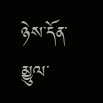ཉེས་དོན་མྱུལ་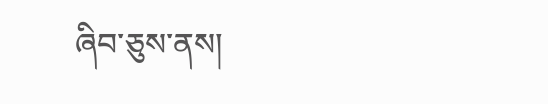ཞིབ་ཅུས་ནས།